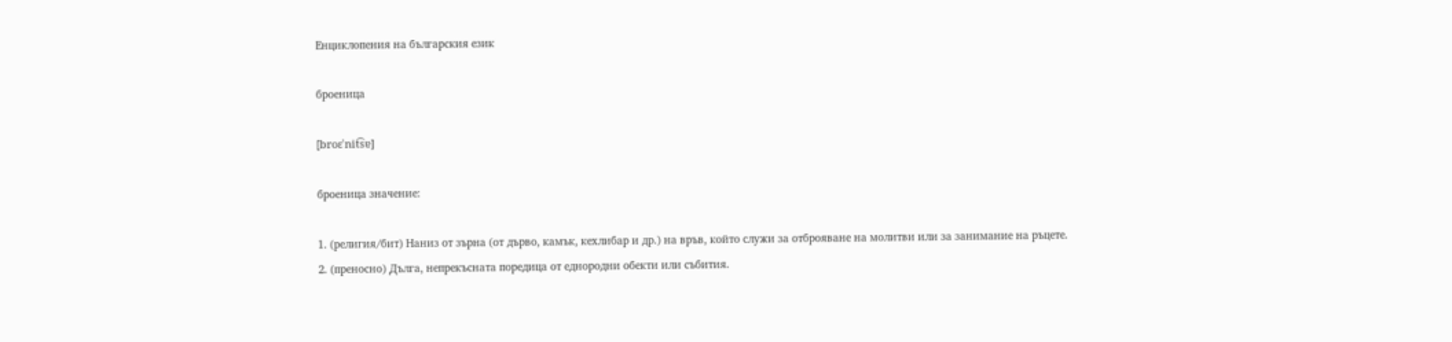Енциклопения на българския език

броеница

[broɛˈnit͡sɐ]

броеница значение:

1. (религия/бит) Наниз от зърна (от дърво, камък, кехлибар и др.) на връв, който служи за отброяване на молитви или за занимание на ръцете.
2. (преносно) Дълга, непрекъсната поредица от еднородни обекти или събития.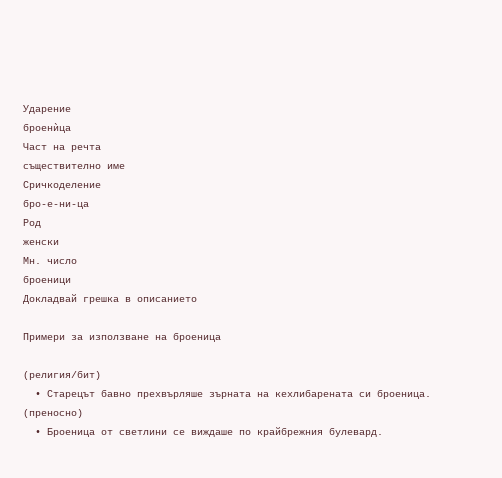Ударение
броенѝца
Част на речта
съществително име
Сричкоделение
бро-е-ни-ца
Род
женски
Мн. число
броеници
Докладвай грешка в описанието

Примери за използване на броеница

(религия/бит)
  • Старецът бавно прехвърляше зърната на кехлибарената си броеница.
(преносно)
  • Броеница от светлини се виждаше по крайбрежния булевард.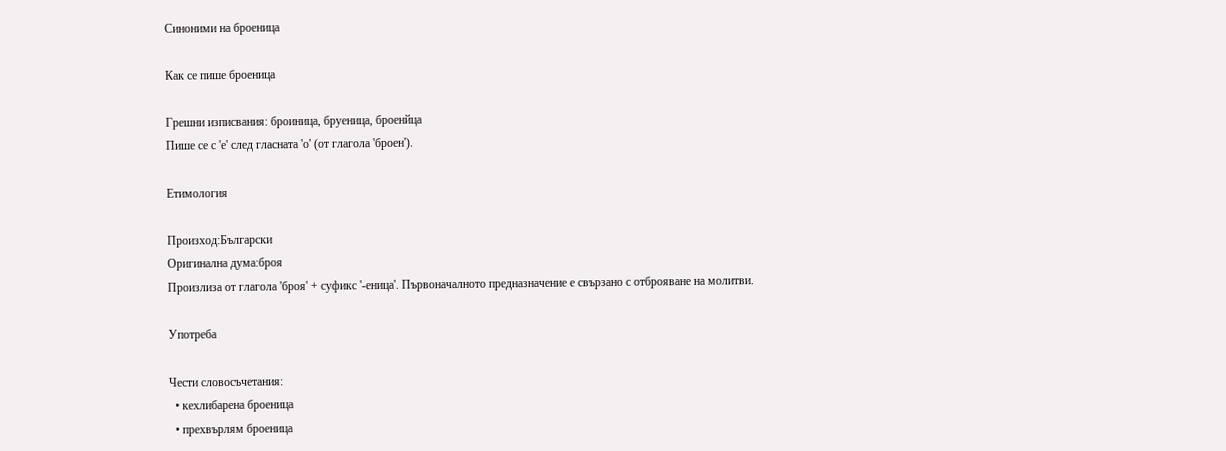Синоними на броеница

Как се пише броеница

Грешни изписвания: броиница, бруеница, броенйца
Пише се с 'е' след гласната 'о' (от глагола 'броен').

Етимология

Произход:Български
Оригинална дума:броя
Произлиза от глагола 'броя' + суфикс '-еница'. Първоначалното предназначение е свързано с отброяване на молитви.

Употреба

Чести словосъчетания:
  • кехлибарена броеница
  • прехвърлям броеница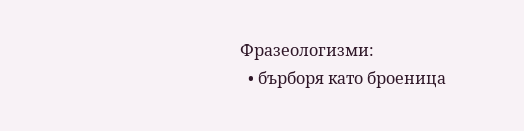Фразеологизми:
  • бърборя като броеница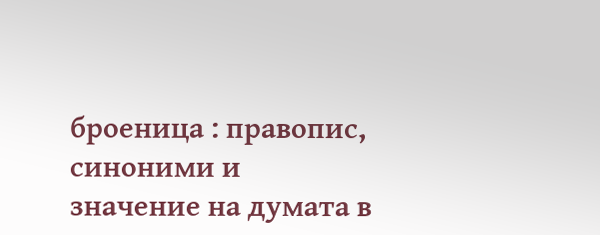броеница : правопис, синоними и значение на думата в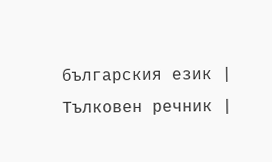българския език | Тълковен речник |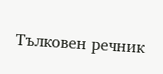Тълковен речник